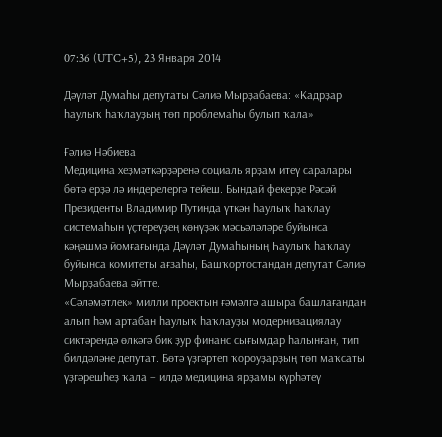07:36 (UTC+5), 23 Января 2014

Дәүләт Думаһы депутаты Сәлиә Мырҙабаева: «Кадрҙар һаулыҡ һаҡлауҙың төп проблемаһы булып ҡала»

Ғәлиә Нәбиева
Медицина хеҙмәткәрҙәренә социаль ярҙам итеү саралары бөтә ерҙә лә индерелергә тейеш. Бындай фекерҙе Рәсәй Президенты Владимир Путинда үткән һаулыҡ һаҡлау системаһын үҫтереүҙең көнүҙәк мәсьәләләре буйынса кәңәшмә йомғағында Дәүләт Думаһының Һаулыҡ һаҡлау буйынса комитеты ағзаһы, Башҡортостандан депутат Сәлиә Мырҙабаева әйтте.
«Сәләмәтлек» милли проектын ғәмәлгә ашыра башлағандан алып һәм артабан һаулыҡ һаҡлауҙы модернизациялау сиктәрендә өлкәгә бик ҙур финанс сығымдар һалынған, тип билдәләне депутат. Бөтә үҙгәртеп ҡороуҙарҙың төп маҡсаты үҙгәрешһеҙ ҡала – илдә медицина ярҙамы күрһәтеү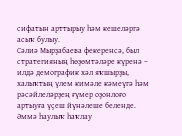сифатын арттырыу һәм кешеләргә асыҡ булыу.
Сәлиә Мырҙабаева фекеренсә, был стратегияның һөҙөмтәләре күренә – илдә демографик хәл яҡшырҙы, халыҡтың үлем кимәле кәмеүгә һәм рәсәйлеләрҙең ғүмер оҙонлоғо артыуға үҫеш йүнәлеше беленде. Әммә һаулыҡ һаҡлау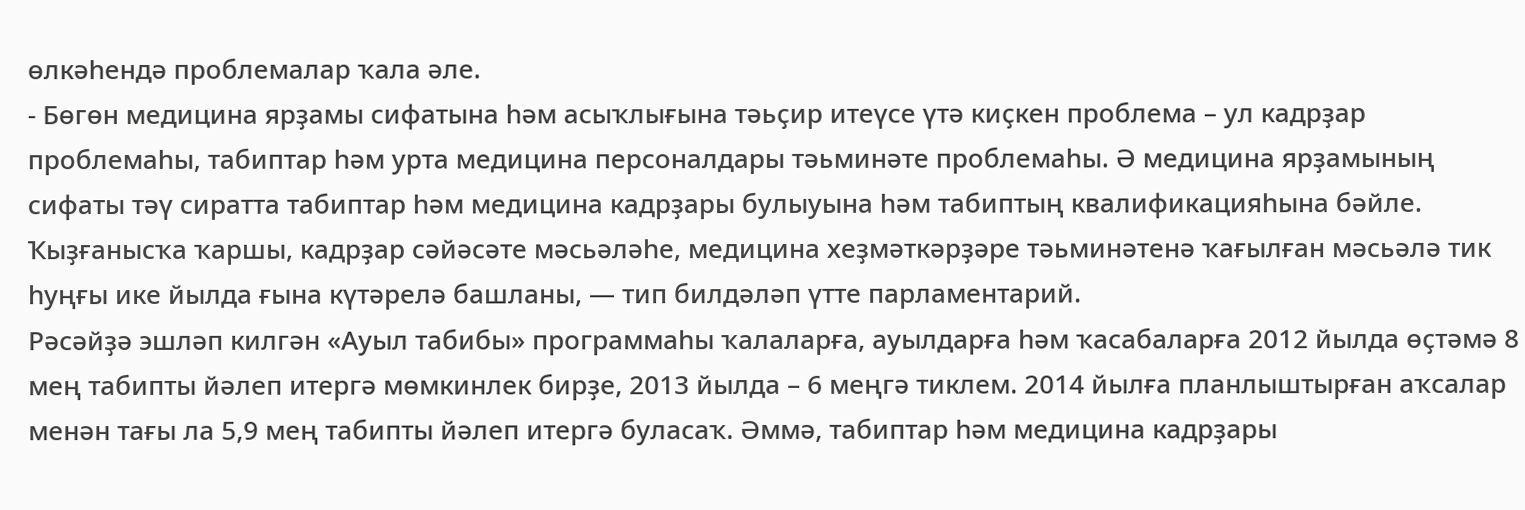өлкәһендә проблемалар ҡала әле.
- Бөгөн медицина ярҙамы сифатына һәм асыҡлығына тәьҫир итеүсе үтә киҫкен проблема – ул кадрҙар проблемаһы, табиптар һәм урта медицина персоналдары тәьминәте проблемаһы. Ә медицина ярҙамының сифаты тәү сиратта табиптар һәм медицина кадрҙары булыуына һәм табиптың квалификацияһына бәйле. Ҡыҙғанысҡа ҡаршы, кадрҙар сәйәсәте мәсьәләһе, медицина хеҙмәткәрҙәре тәьминәтенә ҡағылған мәсьәлә тик һуңғы ике йылда ғына күтәрелә башланы, — тип билдәләп үтте парламентарий.
Рәсәйҙә эшләп килгән «Ауыл табибы» программаһы ҡалаларға, ауылдарға һәм ҡасабаларға 2012 йылда өҫтәмә 8 мең табипты йәлеп итергә мөмкинлек бирҙе, 2013 йылда – 6 меңгә тиклем. 2014 йылға планлыштырған аҡсалар менән тағы ла 5,9 мең табипты йәлеп итергә буласаҡ. Әммә, табиптар һәм медицина кадрҙары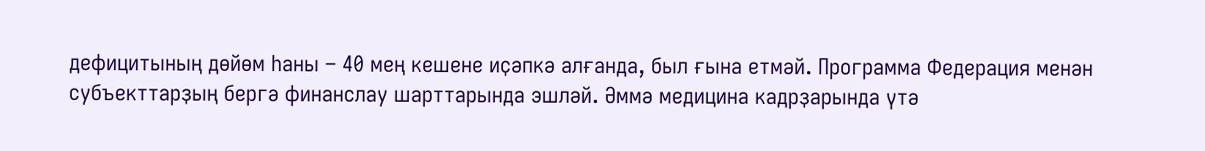дефицитының дөйөм һаны – 40 мең кешене иҫәпкә алғанда, был ғына етмәй. Программа Федерация менән субъекттарҙың бергә финанслау шарттарында эшләй. Әммә медицина кадрҙарында үтә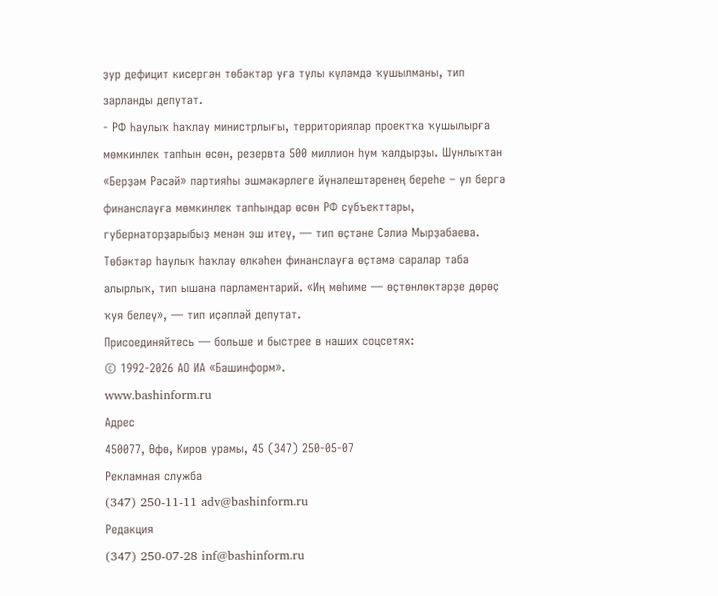ҙур дефицит кисергән төбәктәр уға тулы күләмдә ҡушылманы, тип зарланды депутат.
- РФ Һаулыҡ һаҡлау министрлығы, территориялар проектҡа ҡушылырға мөмкинлек тапһын өсөн, резервта 500 миллион һум ҡалдырҙы. Шунлыҡтан «Берҙәм Рәсәй» партияһы эшмәкәрлеге йүнәлештәренең береһе – ул бергә финанслауға мөмкинлек тапһындар өсөн РФ субъекттары, губернаторҙарыбыҙ менән эш итеү, — тип өҫтәне Сәлиә Мырҙабаева.
Төбәктәр һаулыҡ һаҡлау өлкәһен финанслауға өҫтәмә саралар таба алырлыҡ, тип ышана парламентарий. «Иң мөһиме — өҫтөнлөктәрҙе дөрөҫ ҡуя белеү», — тип иҫәпләй депутат.
Присоединяйтесь — больше и быстрее в наших соцсетях:
© 1992-2026 АО ИА «Башинформ».
www.bashinform.ru
Адрес
450077, Өфө, Киров урамы, 45 (347) 250-05-07
Рекламная служба
(347) 250-11-11 adv@bashinform.ru
Редакция
(347) 250-07-28 inf@bashinform.ru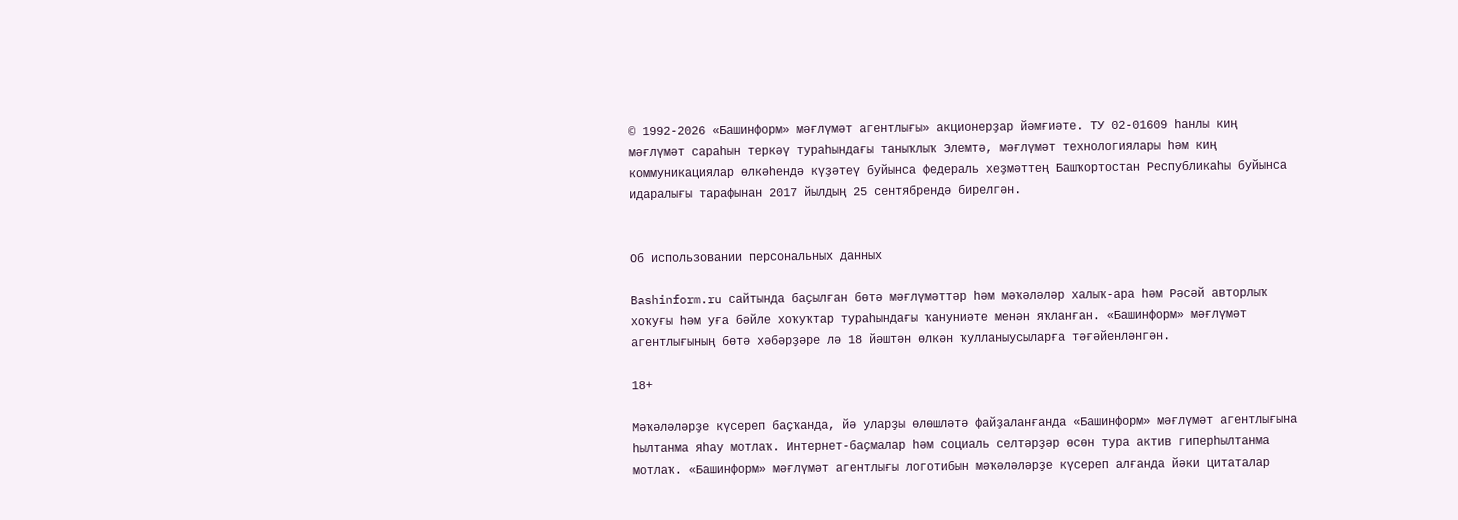© 1992-2026 «Башинформ» мәғлүмәт агентлығы» акционерҙар йәмғиәте. ТУ 02-01609 һанлы киң мәғлүмәт сараһын теркәү тураһындағы таныҡлыҡ Элемтә, мәғлүмәт технологиялары һәм киң коммуникациялар өлкәһендә күҙәтеү буйынса федераль хеҙмәттең Башҡортостан Республикаһы буйынса идаралығы тарафынан 2017 йылдың 25 сентябрендә бирелгән.


Об использовании персональных данных

Bashinform.ru сайтында баҫылған бөтә мәғлүмәттәр һәм мәҡәләләр халыҡ-ара һәм Рәсәй авторлыҡ хоҡуғы һәм уға бәйле хоҡуҡтар тураһындағы ҡануниәте менән яҡланған. «Башинформ» мәғлүмәт агентлығының бөтә хәбәрҙәре лә 18 йәштән өлкән ҡулланыусыларға тәғәйенләнгән.

18+

Мәҡәләләрҙе күсереп баҫҡанда, йә уларҙы өлөшләтә файҙаланғанда «Башинформ» мәғлүмәт агентлығына һылтанма яһау мотлаҡ. Интернет-баҫмалар һәм социаль селтәрҙәр өсөн тура актив гиперһылтанма мотлаҡ. «Башинформ» мәғлүмәт агентлығы логотибын мәҡәләләрҙе күсереп алғанда йәки цитаталар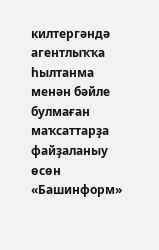килтергәндә агентлыҡҡа һылтанма менән бәйле булмаған маҡсаттарҙа файҙаланыу өсөн «Башинформ»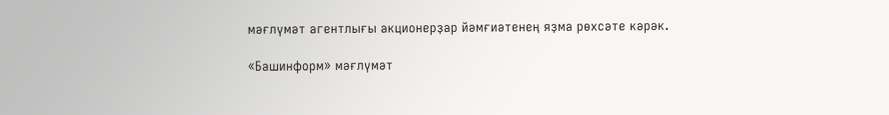мәғлүмәт агентлығы акционерҙар йәмғиәтенең яҙма рөхсәте кәрәк.

«Башинформ» мәғлүмәт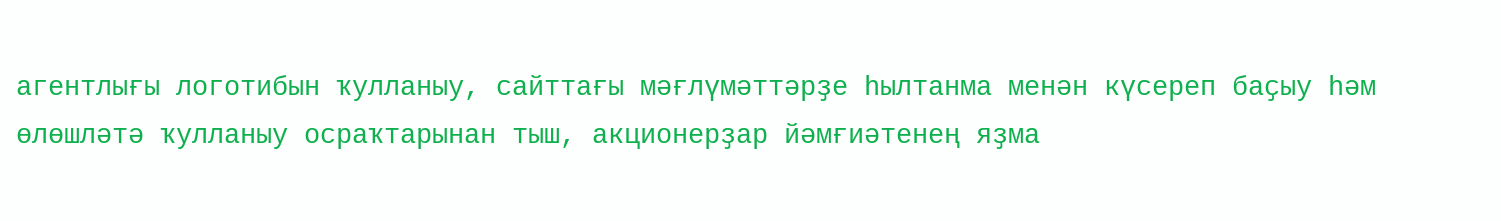агентлығы логотибын ҡулланыу, сайттағы мәғлүмәттәрҙе һылтанма менән күсереп баҫыу һәм өлөшләтә ҡулланыу осраҡтарынан тыш, акционерҙар йәмғиәтенең яҙма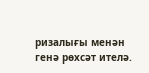ризалығы менән генә рөхсәт ителә.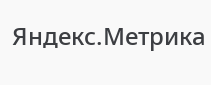Яндекс.Метрика